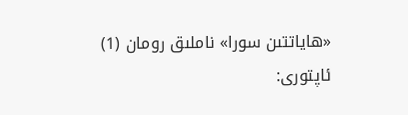«ھاياتتىن سورا» ناملىق رومان (1)
ئاپتورى: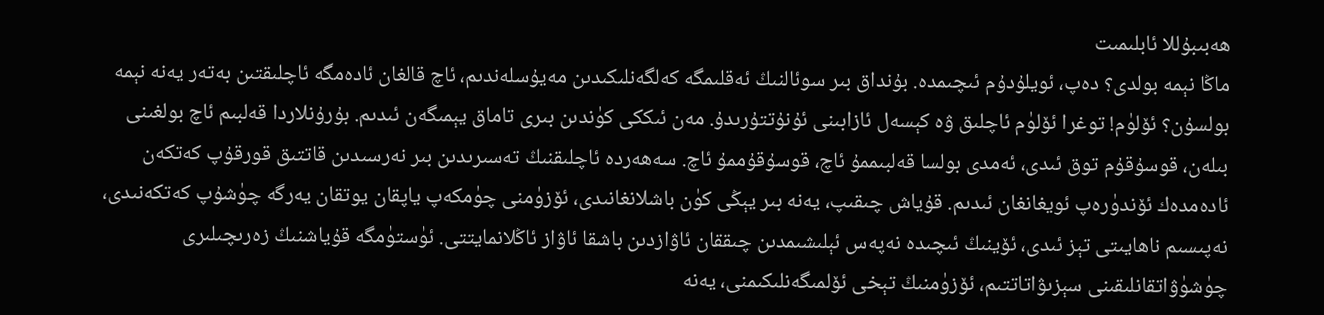ھەبىبۇللا ئابلىمىت
ماڭا نېمە بولدى؟ دەپ، ئويلۇدۇم ئىچىمدە. بۇنداق بىر سوئالنىڭ ئەقلىمگە كەلگەنلىكىدىن مەيۇسلەندىم، ئاچ قالغان ئادەمگە ئاچلىقتىن بەتەر يەنە نېمە بولسۇن؟ ئۆلۈم! توغرا ئۆلۈم ئاچلىق ۋە كېسەل ئازابىنى ئۇنۇتتۇرىدۇ. مەن ئىككى كۈندىن بىرى تاماق يېمىگەن ئىدىم. بۇرۇنلاردا قەلبىم ئاچ بولغىنى بىلەن، قوسۇقۇم توق ئىدى، ئەمدى بولسا قەلبىممۇ ئاچ، قوسۇقۇممۇ ئاچ. سەھەردە ئاچلىقنىڭ تەسىرىدىن بىر نەرسىدىن قاتتىق قورقۇپ كەتكەن ئادەمدەك ئۆندۈرەپ ئويغانغان ئىدىم. قۇياش چىقىپ، يەنە بىر يېڭى كۈن باشلانغانىدى، ئۆزۈمنى چۈمكەپ ياپقان يوتقان يەرگە چۈشۇپ كەتكەنىدى، نەپىسىم ناھايىتى تېز ئىدى، ئۆينىڭ ئىچىدە نەپەس ئېلىشىمدىن چىققان ئاۋازدىن باشقا ئاۋاز ئاڭلانمايتتى. ئۈستۈمگە قۇياشنىڭ زەرىچىلىرى چۈشۈۋاتقانلىقىنى سېزىۋاتاتتىم، ئۆزۈمنىڭ تېخى ئۆلمىگەنلىكىمنى، يەنە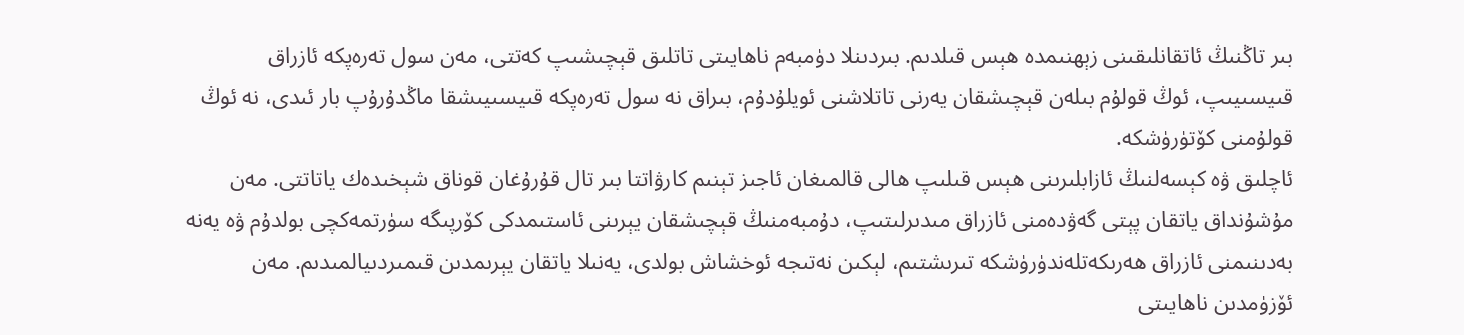بىر تاڭنىڭ ئاتقانلىقىنى زېھنىمدە ھېس قىلدىم. بىردىنلا دۈمبەم ناھايىتى تاتلىق قېچىشىپ كەتتى، مەن سول تەرەپكە ئازراق قىيسىيىپ، ئوڭ قولۇم بىلەن قېچىشقان يەرنى تاتلاشنى ئويلۇدۇم، بىراق نە سول تەرەپكە قىيسىيىشقا ماڭدۇرۇپ بار ئىدى، نە ئوڭ قولۇمنى كۆتۈرۈشكە.
ئاچلىق ۋە كېسەلنىڭ ئازابلىرىنى ھېس قىلىپ ھالى قالمىغان ئاجىز تېنىم كارۋاتتا بىر تال قۇرۇغان قوناق شېخىدەك ياتاتتى. مەن مۇشۇنداق ياتقان پېتى گەۋدەمنى ئازراق مىدىرلىتىپ، دۇمبەمنىڭ قېچىشقان يېرىنى ئاستىمدكى كۆرپىگە سۈرتمەكچى بولدۇم ۋە يەنە بەدىنىمنى ئازراق ھەرىكەتلەندۈرۈشكە تىرىشتىم، لېكىن نەتىجە ئوخشاش بولدى، يەنىلا ياتقان يېرىمدىن قىمىردىيالمىدىم. مەن ئۆزۈمدىن ناھايىتى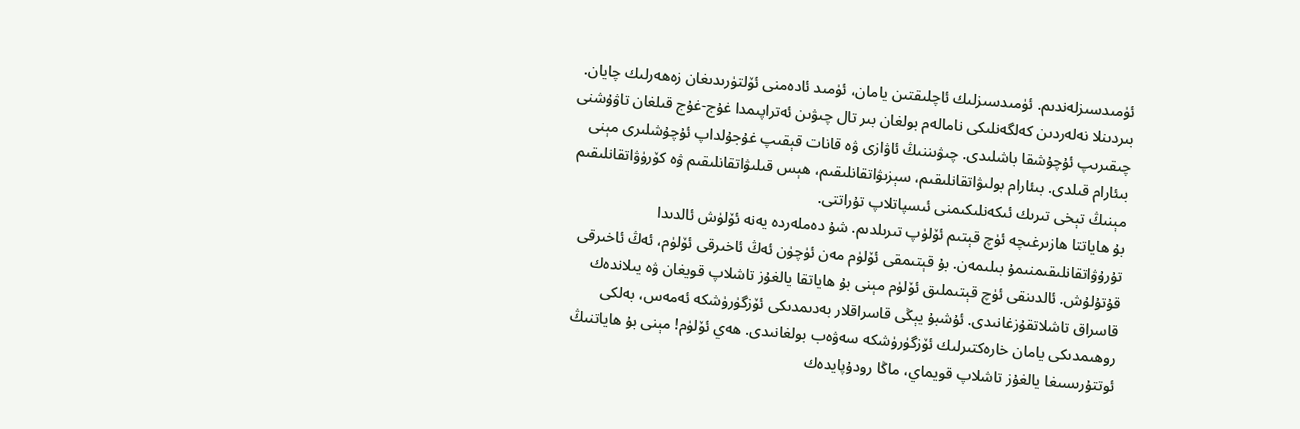ئۈمىدسىزلەندىم. ئۈمىدسىزلىك ئاچلىقتىن يامان، ئۈمىد ئادەمنى ئۆلتۈرىدىغان زەھەرلىك چايان. بىردىنلا نەلەردىن كەلگەنلىكى نامالەم بولغان بىر تال چىۋىن ئەتراپىمدا غۇج-غۇج قىلغان تاۋۇشنى چىقىرىپ ئۇچۇشقا باشلىدى. چىۋىننىڭ ئاۋازى ۋە قانات قېقىپ غۇجۇلداپ ئۇچۇشلىرى مېنى بىئارام قىلدى. بىئارام بولىۋاتقانلىقىم، سېزىۋاتقانلىقىم، ھېس قىلىۋاتقانلىقىم ۋە كۆرۈۋاتقانلىقىم مېنىڭ تېخى تىرىك ئىكەنلىكىمنى ئىسپاتلاپ تۇراتتى.
بۇ ھاياتتا ھازىرغىچە ئۈچ قېتىم ئۆلۈپ تىرىلدىم. شۇ دەملەردە يەنە ئۆلۈش ئالدىدا تۇرۇۋاتقانلىقىمنىمۇ بىلىمەن. بۇ قېتىمقى ئۆلۈم مەن ئۈچۈن ئەڭ ئاخىرقى ئۆلۈم، ئەڭ ئاخىرقى قۇتۇلۇش. ئالدىنقى ئۈچ قېتىملىق ئۆلۈم مېنى بۇ ھاياتقا يالغۇز تاشلاپ قويغان ۋە يىلاندەك قاسراق تاشلاتقۇزغانىدى. ئۇشبۇ يېڭى قاسراقلار بەدىمدىكى ئۆزگۈرۈشكە ئەمەس، بەلكى روھىمدىكى يامان خارەكتىرلىك ئۆزگۈرۈشكە سەۋەب بولغانىدى. ھەي ئۆلۈم! مېنى بۇ ھاياتنىڭ ئوتتۇرىسىغا يالغۇز تاشلاپ قويماي، ماڭا رودۇپايدەك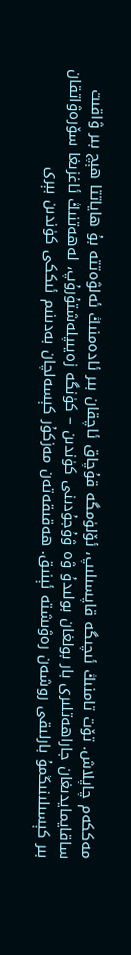مەككەم چاپلاش. تۆت تامنىڭ ئىچىگە قاپسىلىپ، ئۆلۈمگە قۇچاق ئاچقان بىر ئادەمنىڭ ئەلۋەتتە بۇ ھاياتتا ھېچ بىر ۋاقىت ساقايمايدىغان جاراھەتلىرى بار بولغان بولىدۇ ۋە ۋۇجۇدىنى كۈندىن – كۈنگە زەيىپلەشتۇرۇپ، لەھەتنىڭ ئاغزىغا سۆرەۋاتقان بىر كېسىلىنىڭمۇ بارلىقى روشەن رەۋىشتە ئېنىق. ھەقىقەتەن مەزكۇر كېسەلچان بەدىنىم ئىككى كۈندىن بېرى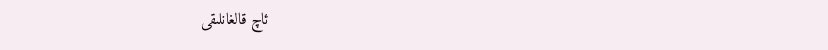ئاچ قالغانلىقى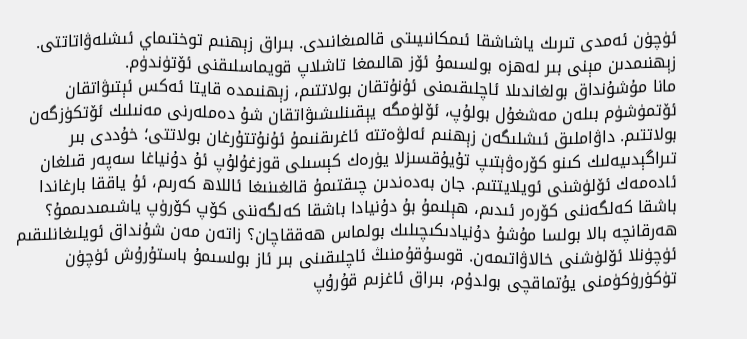ئۈچۈن ئەمدى تىرىك ياشاشقا ئىمكانىيىتى قالمىغانىدى. بىراق زېھنىم توختىماي ئىشلەۋاتاتتى. زېھنىمدىن مېنى بىر لەھزە بولسىمۇ ئۆز ھالىمغا تاشلاپ قويماسلىقنى ئۆتۈندۈم.
مانا مۇشۇنداق بولغاندىلا ئاچلىقىمنى ئۇنۇتقان بولاتتىم، زېھنىمدە قايتا ئەكس ئېتىۋاتقان ئۆتمۈشۈم بىلەن مەشغۇل بولۇپ، ئۆلۈمگە يېقىنلىشىۋاتقان شۇ دەملەرنى مەنىلىك ئۆتكۈزگەن بولاتتىم. داۋاملىق ئىشلىگەن زېھنىم ئەلۋەتتە ئاغرىقنىمۇ ئۇنۇتتۇرغان بولاتتى؛ خۇددى بىر تىراگېدىيەلىك كىنو كۆرەۋېتىپ تۇيۇقسىزلا يۈرەك كېسىلى قوزغۇلۇپ ئۇ دۇنياغا سەپەر قىلغان ئادەمەك ئۆلۈشنى ئويلايتتىم. جان بەدەندىن چىقتىمۇ قالغىنىغا ئاللاھ كەرىم، ئۇ ياققا بارغاندا باشقا كەلگەننى كۆرەر ئىدىم، ھېلىمۇ بۇ دۇنيادا باشقا كەلگەننى كۆپ كۆرۈپ ياشىمىدىممۇ؟ ھەرقانچە بالا بولسا مۇشۇ دۇنيادىكىچىلىك بولماس ھەققاچان؟ زاتەن مەن شۇنداق ئويلىغانلىقىم ئۈچۈنلا ئۆلۈشنى خالاۋاتىمەن. قوسۇقۇمنىڭ ئاچلىقىنى بىر ئاز بولسىمۇ باستۇرۇش ئۈچۈن تۈكۈرۈكۈمنى يۇتماقچى بولدۇم، بىراق ئاغزىم قۇرۇپ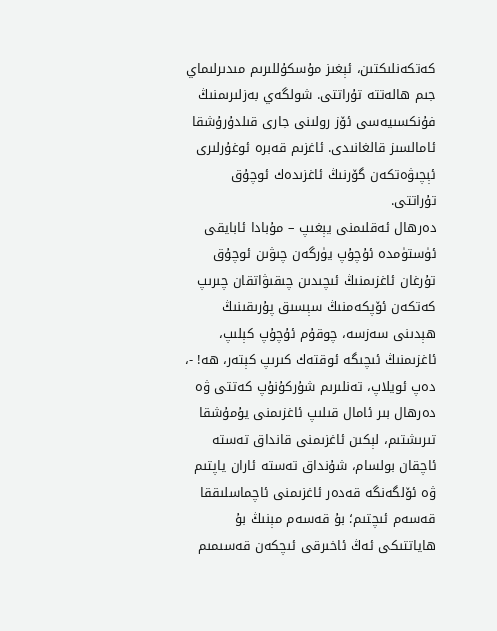كەتكەنلىكتىن، ئېغىز مۇسكۇللىرىم مىدىرلىماي جىم ھالەتتە تۇراتتى. شولگەي بەزلىرىمنىڭ فۇنكسىيەسى ئۆز رولىنى جارى قىلدۇرۇشقا ئامالسىز قالغانىدى. ئاغزىم قەبرە ئوغۇرلىرى ئېچىۋەتكەن گۆرنىڭ ئاغزىدەك ئوچۇق تۇراتتى.
دەرھال ئەقلىمنى يېغىپ – مۇبادا ئابايقى ئۈستۈمدە ئۇچۇپ يۈرگەن چىۋىن ئوچۇق تۇرغان ئاغزىمنىڭ ئىچىدىن چىقىۋاتقان چىرىپ كەتكەن ئۆپكەمنىڭ سېسىق پۇرىقىنىڭ ھېدىنى سەزسە، چوقۇم ئۇچۇپ كېلىپ، ئاغزىمنىڭ ئىچىگە ئوقتەك كىرىپ كېتەر، ھە! -، دەپ ئويلاپ، تەنلىرىم شۇركۇنۇپ كەتتى ۋە دەرھال بىر ئامال قىلىپ ئاغزىمنى يۇمۇشقا تىرىشتىم، لېكىن ئاغزىمنى قانداق تەستە ئاچقان بولسام، شۇنداق تەستە ئاران ياپتىم ۋە ئۆلگەنگە قەدەر ئاغزىمنى ئاچماسلىققا قەسەم ئىچتىم؛ بۇ قەسەم مېنىڭ بۇ ھاياتتىكى ئەڭ ئاخىرقى ئىچكەن قەسىمىم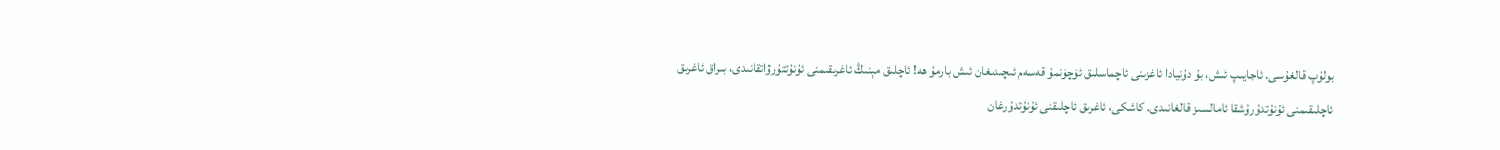بولۇپ قالغۇسى. ئاجايىپ ئىش، بۇ دۇنيادا ئاغزىنى ئاچماسلىق ئۈچۈنمۇ قەسەم ئىچىدىغان ئىش بارمۇ ھە! ئاچلىق مېنىڭ ئاغرىقىمنى ئۇنۇتتۇرۋاتقانىدى، بىراق ئاغرىق ئاچلىقىمنى ئۇنۇتدۇرۇشقا ئامالسىز قالغانىدى. كاشكى، ئاغرىق ئاچلىقنى ئۇنۇتدۇرغان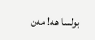بولسا ھە! مەن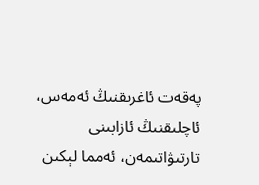پەقەت ئاغرىقنىڭ ئەمەس، ئاچلىقنىڭ ئازابىنى تارتىۋاتىمەن، ئەمما لېكىن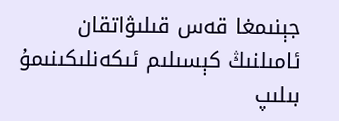جېنىمغا قەس قىلىۋاتقان ئامىلنىڭ كېسىلىم ئىكەنلىكىنىمۇ بىلىپ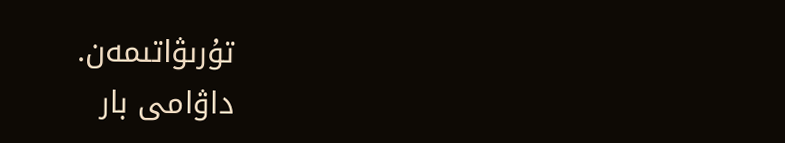تۇرىۋاتىمەن.
داۋامى بار